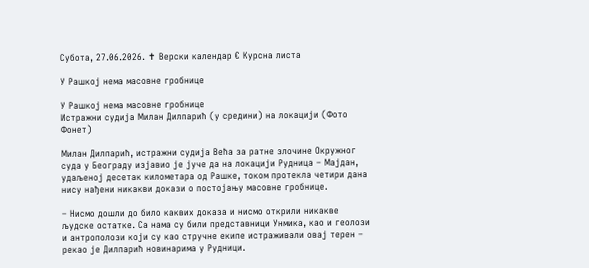Субота, 27.06.2026. ✝ Верски календар € Курсна листа

У Рашкој нема масовне гробнице

У Рашкој нема масовне гробнице
Истражни судија Милан Дилпарић (у средини) на локацији (Фото Фонет)

Милан Дилпарић, истражни судија Већа за ратне злочине Окружног суда у Београду изјавио је јуче да на локацији Рудница – Мајдан, удаљеној десетак километара од Рашке, током протекла четири дана нису нађени никакви докази о постојању масовне гробнице.

– Нисмо дошли до било каквих доказа и нисмо открили никакве људске остатке. Са нама су били представници Унмика, као и геолози и антрополози који су као стручне екипе истраживали овај терен – рекао је Дилпарић новинарима у Рудници.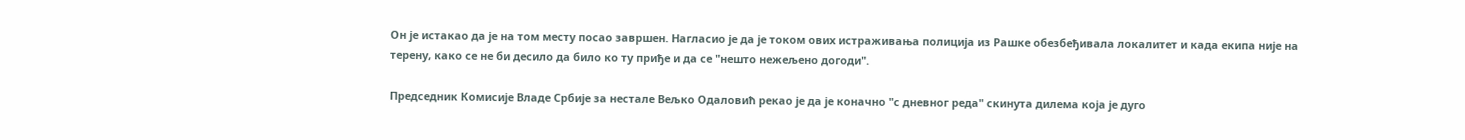Он је истакао да је на том месту посао завршен. Нагласио је да је током ових истраживања полиција из Рашке обезбеђивала локалитет и када екипа није на терену, како се не би десило да било ко ту приђе и да се "нешто нежељено догоди".

Председник Комисије Владе Србије за нестале Вељко Одаловић рекао је да је коначно "с дневног реда" скинута дилема која је дуго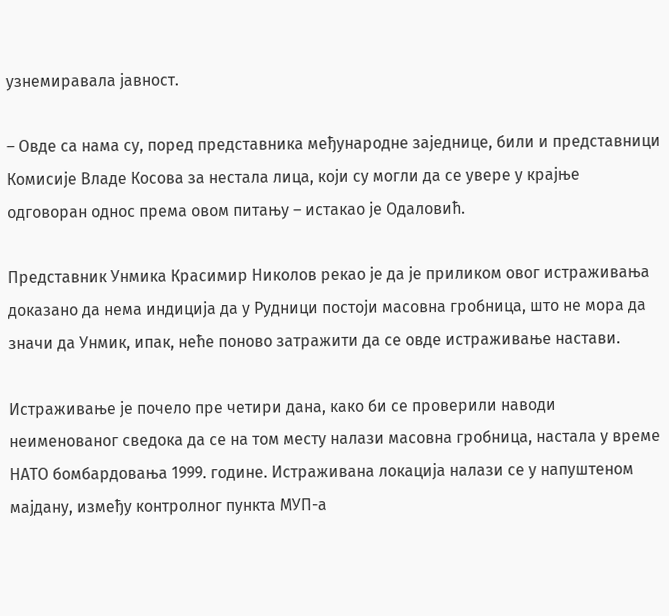узнемиравала јавност.

– Овде са нама су, поред представника међународне заједнице, били и представници Комисије Владе Косова за нестала лица, који су могли да се увере у крајње одговоран однос према овом питању – истакао је Одаловић.

Представник Унмика Красимир Николов рекао је да је приликом овог истраживања доказано да нема индиција да у Рудници постоји масовна гробница, што не мора да значи да Унмик, ипак, неће поново затражити да се овде истраживање настави.

Истраживање је почело пре четири дана, како би се проверили наводи неименованог сведока да се на том месту налази масовна гробница, настала у време НАТО бомбардовања 1999. године. Истраживана локација налази се у напуштеном мајдану, између контролног пункта МУП-а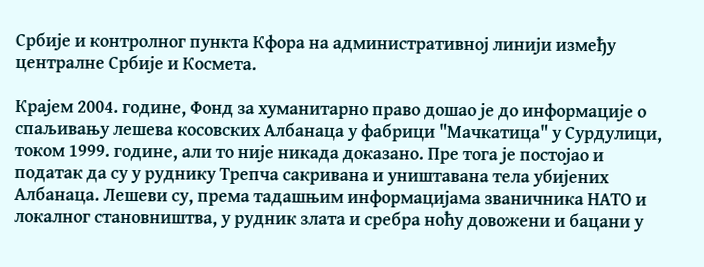Србије и контролног пункта Кфора на административној линији између централне Србије и Космета.

Крајем 2004. године, Фонд за хуманитарно право дошао је до информације о спаљивању лешева косовских Албанаца у фабрици "Мачкатица" у Сурдулици, током 1999. године, али то није никада доказано. Пре тога је постојао и податак да су у руднику Трепча сакривана и уништавана тела убијених Албанаца. Лешеви су, према тадашњим информацијама званичника НАТО и локалног становништва, у рудник злата и сребра ноћу довожени и бацани у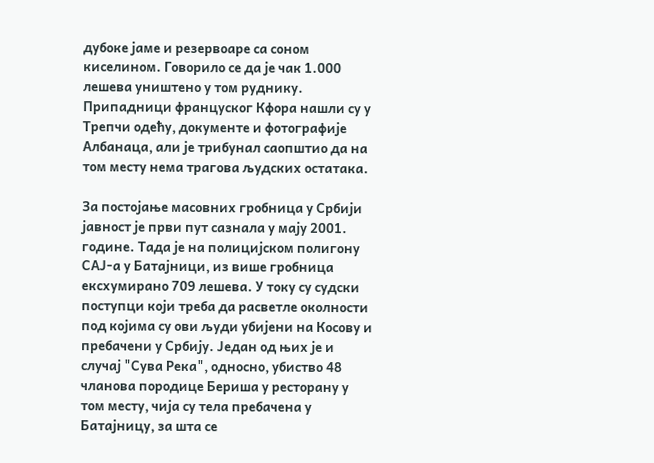дубоке јаме и резервоаре са соном киселином. Говорило се да је чак 1.000 лешева уништено у том руднику. Припадници француског Кфора нашли су у Трепчи одећу, документе и фотографије Албанаца, али је трибунал саопштио да на том месту нема трагова људских остатака.

За постојање масовних гробница у Србији јавност је први пут сазнала у мају 2001. године. Тада је на полицијском полигону САЈ-а у Батајници, из више гробница ексхумирано 709 лешева. У току су судски поступци који треба да расветле околности под којима су ови људи убијени на Косову и пребачени у Србију. Један од њих је и случај "Сува Река", односно, убиство 48 чланова породице Бериша у ресторану у том месту, чија су тела пребачена у Батајницу, за шта се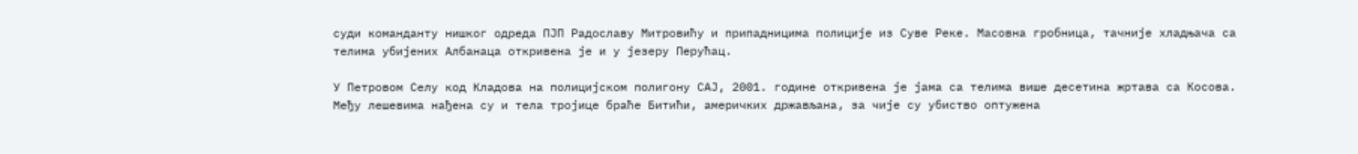суди команданту нишког одреда ПЈП Радославу Митровићу и припадницима полиције из Суве Реке. Масовна гробница, тачније хладњача са телима убијених Албанаца откривена је и у језеру Перућац.

У Петровом Селу код Кладова на полицијском полигону САЈ, 2001. године откривена је јама са телима више десетина жртава са Косова. Међу лешевима нађена су и тела тројице браће Битићи, америчких држављана, за чије су убиство оптужена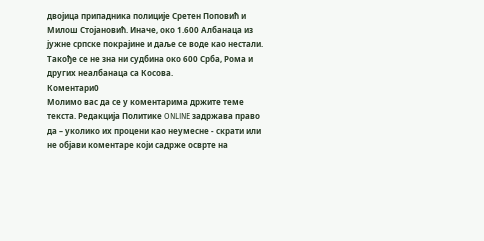двојица припадника полиције Сретен Поповић и Милош Стојановић. Иначе, око 1.600 Албанаца из јужне српске покрајине и даље се воде као нестали. Такође се не зна ни судбина око 600 Срба, Рома и других неалбанаца са Косова.
Коментари0
Молимо вас да се у коментарима држите теме текста. Редакција Политике ONLINE задржава право да – уколико их процени као неумесне - скрати или не објави коментаре који садрже осврте на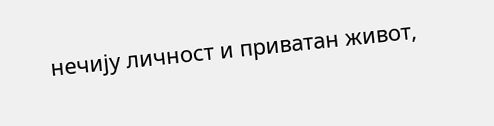нечију личност и приватан живот,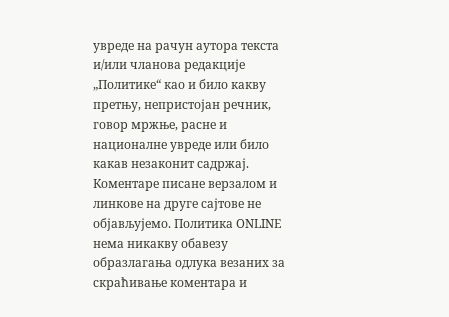увреде на рачун аутора текста и/или чланова редакције „Политике“ као и било какву претњу, непристојан речник, говор мржње, расне и националне увреде или било какав незаконит садржај. Коментаре писане верзалом и линкове на друге сајтове не објављујемо. Политика ONLINE нема никакву обавезу образлагања одлука везаних за скраћивање коментара и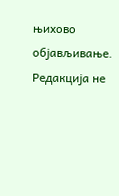њихово објављивање. Редакција не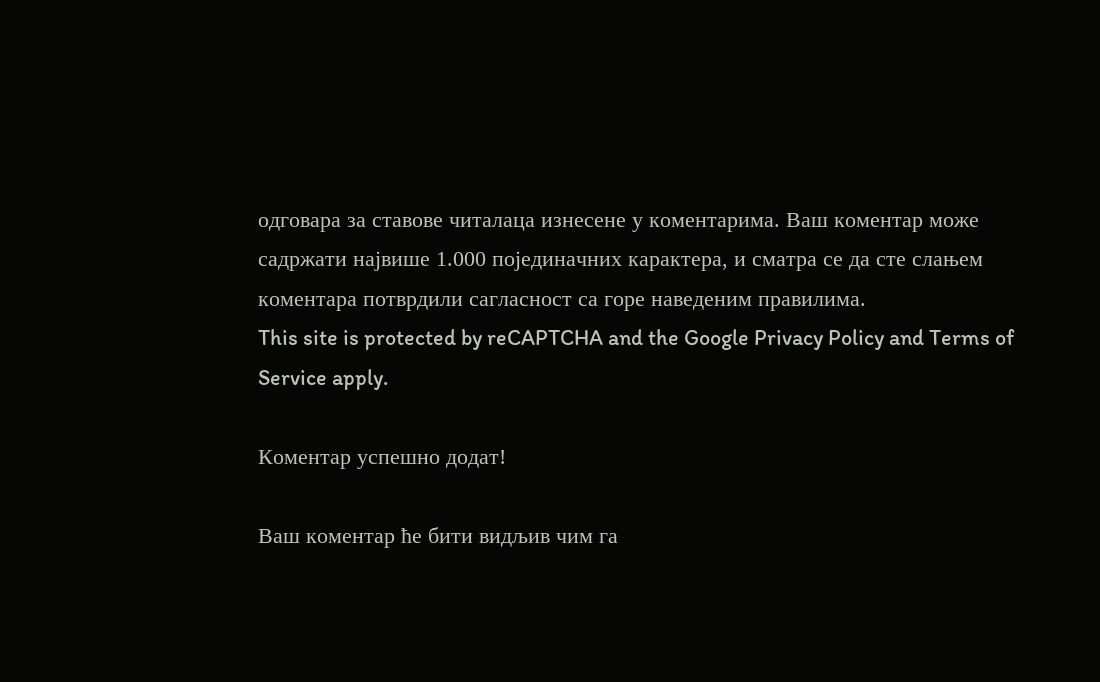одговара за ставове читалаца изнесене у коментарима. Ваш коментар може садржати највише 1.000 појединачних карактера, и сматра се да сте слањем коментара потврдили сагласност са горе наведеним правилима.
This site is protected by reCAPTCHA and the Google Privacy Policy and Terms of Service apply.

Комeнтар успeшно додат!

Ваш комeнтар ћe бити видљив чим га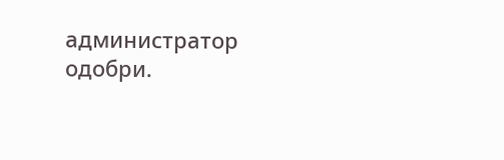администратор одобри.